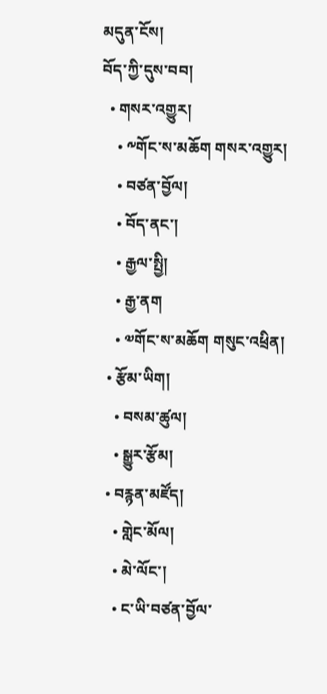མདུན་ངོས།
བོད་ཀྱི་དུས་བབ།
  • གསར་འགྱུར།
    • ༸གོང་ས་མཆོག གསར་འགྱུར།
    • བཙན་བྱོལ།
    • བོད་ནང་།
    • རྒྱལ་སྤྱི།
    • རྒྱ་ནག
    • ༧གོང་ས་མཆོག གསུང་འཕྲིན།
  • རྩོམ་ཡིག།
    • བསམ་ཚུལ།
    • སྒྱུར་རྩོམ།
  • བརྙན་མཛོད།
    • གླེང་མོལ།
    • མེ་ལོང་།
    • ང་ཡི་བཙན་བྱོལ་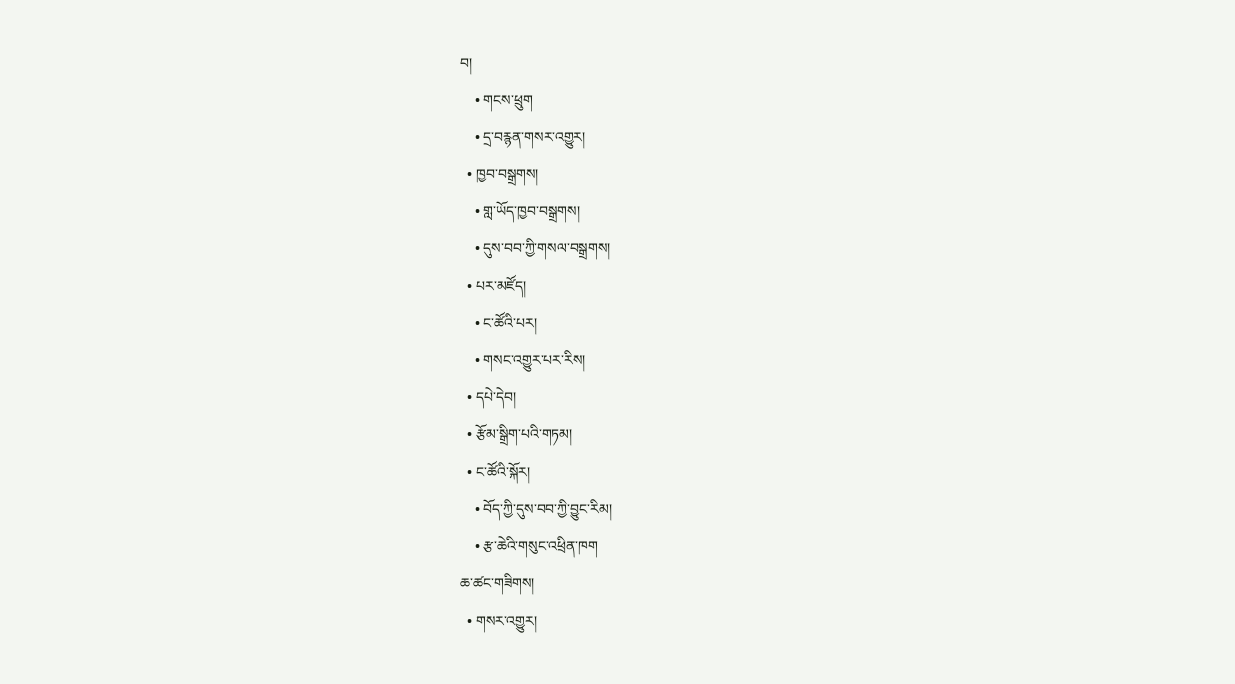བ།
    • གངས་ཕྲུག
    • དྲ་བརྙན་གསར་འགྱུར།
  • ཁྱབ་བསྒྲགས།
    • གླ་ཡོད་ཁྱབ་བསྒྲགས།
    • དུས་བབ་ཀྱི་གསལ་བསྒྲགས།
  • པར་མཛོད།
    • ང་ཚོའི་པར།
    • གསང་འགྱུར་པར་རིས།
  • དཔེ་དེབ།
  • རྩོམ་སྒྲིག་པའི་གཏམ།
  • ང་ཚོའི་སྐོར།
    • བོད་ཀྱི་དུས་བབ་ཀྱི་བྱུང་རིམ།
    • རྩ་ཆེའི་གསུང་འཕྲིན་ཁག
ཆ་ཚང་གཟིགས།
  • གསར་འགྱུར།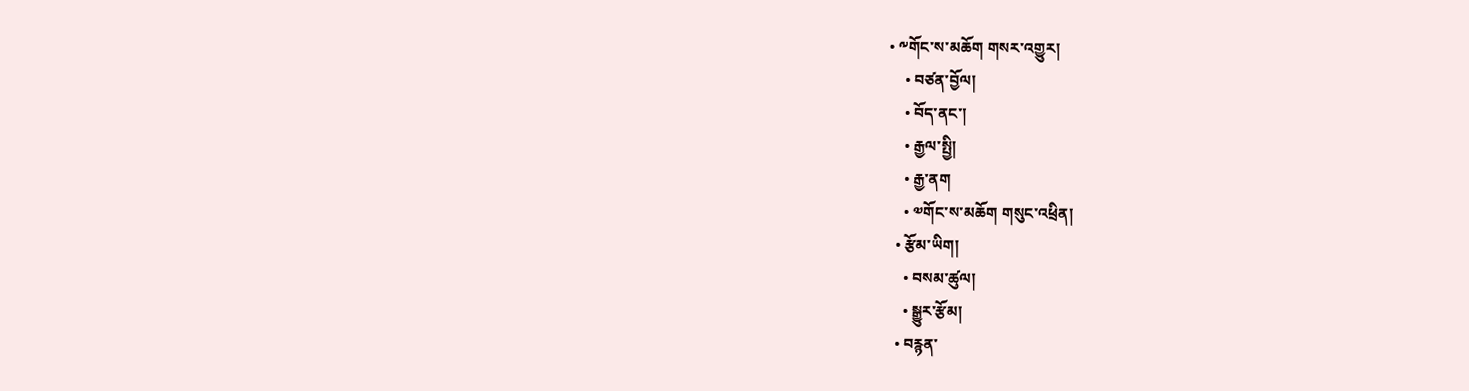• ༸གོང་ས་མཆོག གསར་འགྱུར།
    • བཙན་བྱོལ།
    • བོད་ནང་།
    • རྒྱལ་སྤྱི།
    • རྒྱ་ནག
    • ༧གོང་ས་མཆོག གསུང་འཕྲིན།
  • རྩོམ་ཡིག།
    • བསམ་ཚུལ།
    • སྒྱུར་རྩོམ།
  • བརྙན་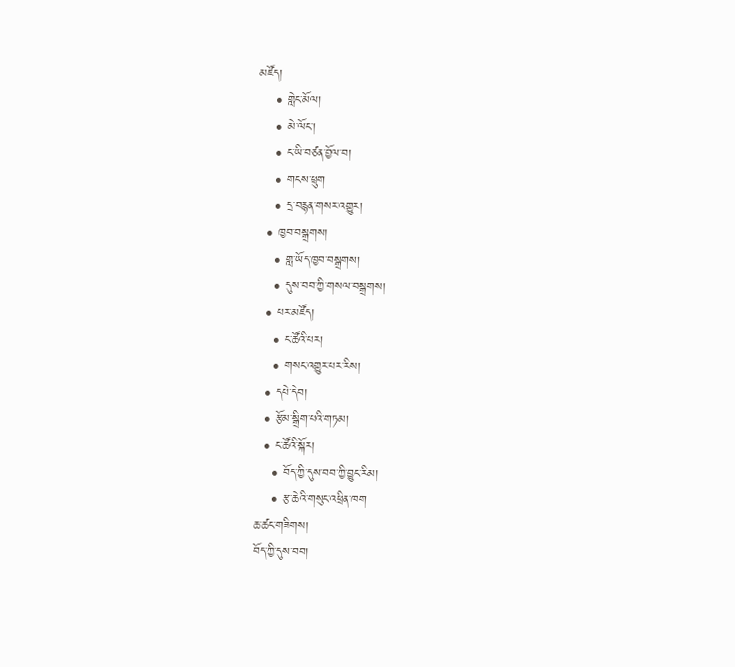མཛོད།
    • གླེང་མོལ།
    • མེ་ལོང་།
    • ང་ཡི་བཙན་བྱོལ་བ།
    • གངས་ཕྲུག
    • དྲ་བརྙན་གསར་འགྱུར།
  • ཁྱབ་བསྒྲགས།
    • གླ་ཡོད་ཁྱབ་བསྒྲགས།
    • དུས་བབ་ཀྱི་གསལ་བསྒྲགས།
  • པར་མཛོད།
    • ང་ཚོའི་པར།
    • གསང་འགྱུར་པར་རིས།
  • དཔེ་དེབ།
  • རྩོམ་སྒྲིག་པའི་གཏམ།
  • ང་ཚོའི་སྐོར།
    • བོད་ཀྱི་དུས་བབ་ཀྱི་བྱུང་རིམ།
    • རྩ་ཆེའི་གསུང་འཕྲིན་ཁག
ཆ་ཚང་གཟིགས།
བོད་ཀྱི་དུས་བབ།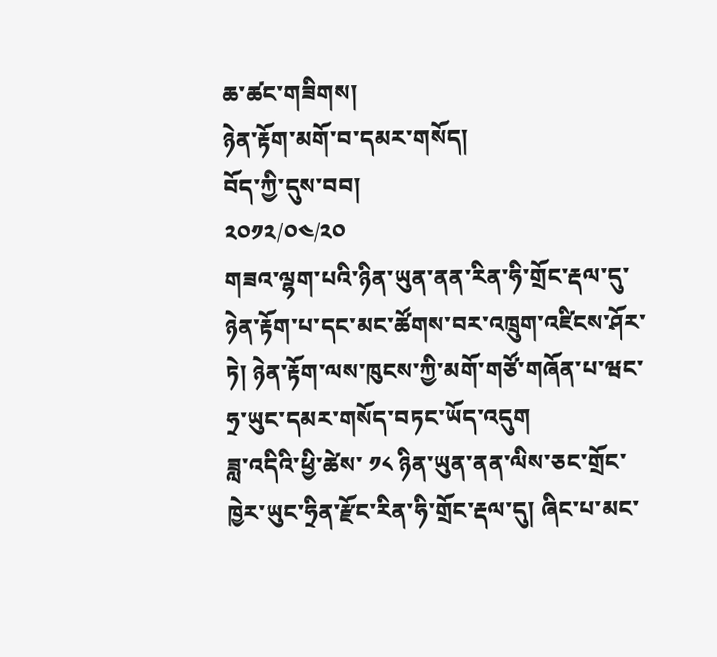ཆ་ཚང་གཟིགས།
ཉེན་རྟོག་མགོ་བ་དམར་གསོད།
བོད་ཀྱི་དུས་བབ།
༢༠༡༢/༠༤/༢༠
གཟའ་ལྷག་པའི་ཉིན་ཡུན་ནན་རིན་ཧི་གྲོང་རྡལ་དུ་ཉེན་རྟོག་པ་དང་མང་ཚོགས་བར་འཁྲུག་འཛིངས་ཤོར་ཏེ། ཉེན་རྟོག་ལས་ཁུངས་ཀྱི་མགོ་གཙོ་གཞོན་པ་ཝང་ཧྲ་ཡུང་དམར་གསོད་བཏང་ཡོད་འདུག
ཟླ་འདིའི་ཕྱི་ཚེས་ ༡༨ ཉིན་ཡུན་ནན་ལིས་ཅང་གྲོང་ཁྱེར་ཡུང་ཧྲིན་རྫོང་རིན་ཧི་གྲོང་རྡལ་དུ། ཞིང་པ་མང་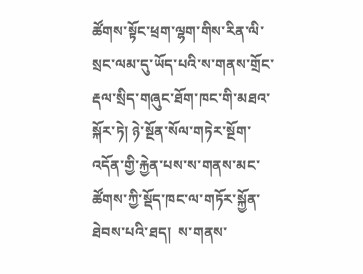ཚོགས་སྟོང་ཕྲག་ལྷག་གིས་རིན་ལི་སྲང་ལམ་དུ་ཡོད་པའི་ས་གནས་གྲོང་རྡལ་སྲིད་གཞུང་ཐོག་ཁང་གི་མཐའ་སྐོར་ཏེ། ཉེ་སྔོན་སོལ་གཏེར་སྔོག་འདོན་གྱི་རྐྱེན་པས་ས་གནས་མང་ཚོགས་ཀྱི་སྡོད་ཁང་ལ་གཏོར་སྐྱོན་ཐེབས་པའི་ཐད།  ས་གནས་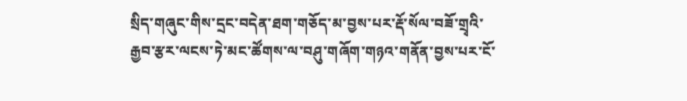སྲིད་གཞུང་གིས་དྲང་བདེན་ཐག་གཅོད་མ་བྱས་པར་རྡོ་སོལ་བཟོ་གྲྭའི་རྒྱབ་རྩར་ལངས་ཏེ་མང་ཚོགས་ལ་བཤུ་གཞོག་གཉའ་གནོན་བྱས་པར་ངོ་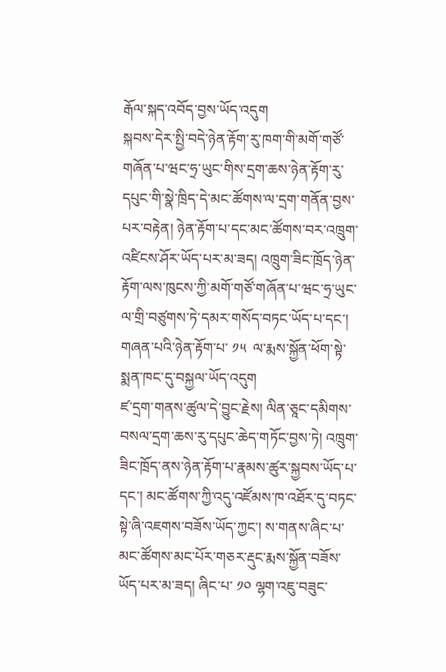རྒོལ་སྐད་འབོད་བྱས་ཡོད་འདུག
སྐབས་དེར་སྤྱི་བདེ་ཉེན་རྟོག་རུ་ཁག་གི་མགོ་གཙོ་གཞོན་པ་ཝང་ཧྲ་ཡུང་གིས་དྲག་ཆས་ཉེན་རྟོག་རུ་དཔུང་གི་སྣེ་ཁྲིད་དེ་མང་ཚོགས་ལ་དྲག་གནོན་བྱས་པར་བརྟེན། ཉེན་རྟོག་པ་དང་མང་ཚོགས་བར་འཁྲུག་འཛིངས་ཤོར་ཡོད་པར་མ་ཟད། འཁྲུག་ཟིང་ཁྲོད་ཉེན་རྟོག་ལས་ཁུངས་ཀྱི་མགོ་གཙོ་གཞོན་པ་ཝང་ཧྲ་ཡུང་ལ་གྲི་བཙུགས་ཏེ་དམར་གསོད་བཏང་ཡོད་པ་དང་། གཞན་པའི་ཉེན་རྟོག་པ་ ༡༥  ལ་རྨས་སྐྱོན་ཕོག་སྟེ་སྨན་ཁང་དུ་བསྐྱལ་ཡོད་འདུག
ཛ་དྲག་གནས་ཚུལ་དེ་བྱུང་རྗེས། ལིན་ཅཱང་དམིགས་བསལ་དྲག་ཆས་རུ་དཔུང་ཆེད་གཏོང་བྱས་ཏེ། འཁྲུག་ཟིང་ཁྲོད་ནས་ཉེན་རྟོག་པ་རྣམས་ཚུར་སྐྱབས་ཡོད་པ་དང་། མང་ཚོགས་ཀྱི་འདུ་འཛོམས་ཁ་འཐོར་དུ་བཏང་སྟེ་ཞི་འཇགས་བཟོས་ཡོད་ཀྱང་། ས་གནས་ཞིང་པ་མང་ཚོགས་མང་པོར་གཅར་རྡུང་རྨས་སྐྱོན་བཟོས་ཡོད་པར་མ་ཟད། ཞིང་པ་ ༡༠ ལྷག་འཇུ་བཟུང་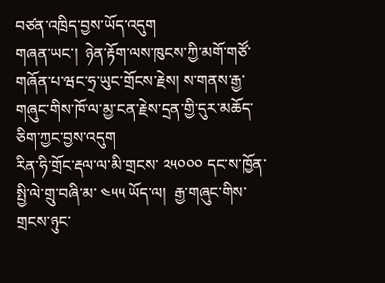བཙན་འཁྲིད་བྱས་ཡོད་འདུག
གཞན་ཡང་།  ཉེན་རྟོག་ལས་ཁུངས་ཀྱི་མགོ་གཙོ་གཞོན་པ་ཝང་ཧྲ་ཡུང་གྲོངས་རྗེས། ས་གནས་རྒྱ་གཞུང་གིས་ཁོ་ལ་མྱ་ངན་རྗེས་དྲན་གྱི་དུར་མཆོད་ཅིག་ཀྱང་བྱས་འདུག
རིན་ཧི་གྲོང་རྡལ་ལ་མི་གྲངས་ ༢༥༠༠༠ དང་ས་ཁྱོན་སྤྱི་ལེ་གྲུ་བཞི་མ་ ༤༥༥ ཡོད་ལ།  རྒྱ་གཞུང་གིས་གྲངས་ཉུང་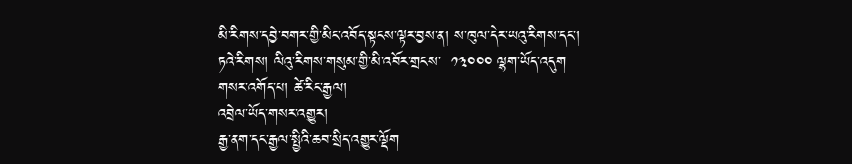མི་རིགས་དབྱེ་བགར་གྱི་མིང་འབོད་སྟངས་ལྟར་བྱས་ན། ས་ཁུལ་དེར་ཡའུ་རིགས་དང་། ཏའེ་རིགས། ལིའུ་རིགས་གསུམ་གྱི་མི་འབོར་གྲངས་  ༡༣༠༠༠ ལྷག་ཡོད་འདུག
གསར་འགོད་པ། ཚེ་རིང་རྒྱལ།
འབྲེལ་ཡོད་གསར་འགྱུར།
རྒྱ་ནག་དང་རྒྱལ་སྤྱིའི་ཆབ་སྲིད་འགྱུར་ལྡོག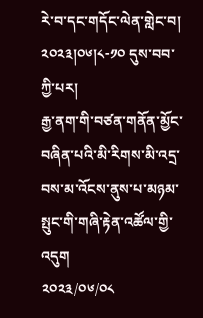རེ་བ་དང་གདོང་ལེན་གླེང་བ། ༢༠༢༣།༠༦།༨-༡༠ དུས་བབ་ཀྱི་པར།
རྒྱ་ནག་གི་བཙན་གནོན་མྱོང་བཞིན་པའི་མི་རིགས་མི་འདྲ་བས་མ་འོངས་ནུས་པ་མཉམ་སྤུང་གི་གཞི་རྟེན་འཚོལ་གྱི་འདུག
༢༠༢༣/༠༦/༠༨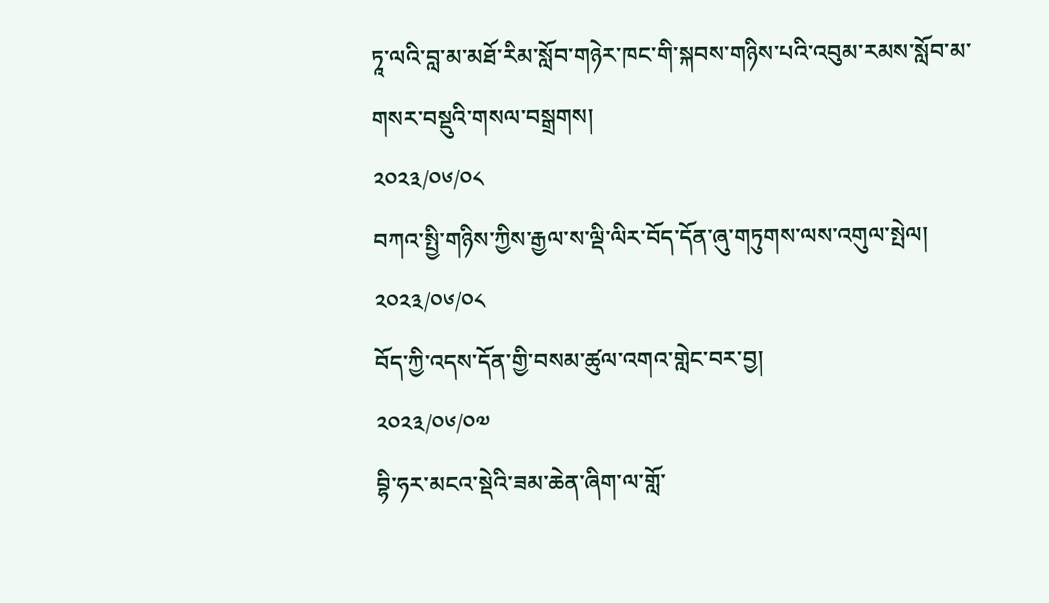ཏཱ་ལའི་བླ་མ་མཐོ་རིམ་སློབ་གཉེར་ཁང་གི་སྐབས་གཉིས་པའི་འབུམ་རམས་སློབ་མ་གསར་བསྡུའི་གསལ་བསྒྲགས།
༢༠༢༣/༠༦/༠༨
བཀའ་སྤྱི་གཉིས་ཀྱིས་རྒྱལ་ས་ལྡི་ལིར་བོད་དོན་ཞུ་གཏུགས་ལས་འགུལ་སྤེལ།
༢༠༢༣/༠༦/༠༨
བོད་ཀྱི་འདས་དོན་གྱི་བསམ་ཚུལ་འགའ་གླེང་བར་བྱ།
༢༠༢༣/༠༦/༠༧
བྷི་ཧར་མངའ་སྡེའི་ཟམ་ཆེན་ཞིག་ལ་གློ་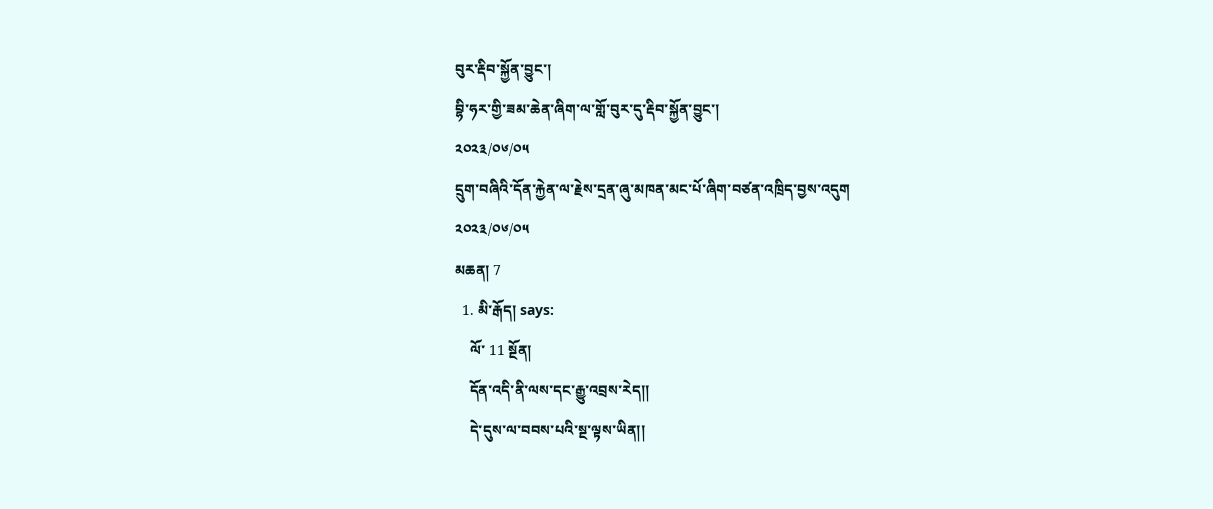བུར་རྡིབ་སྐྱོན་བྱུང་།
བྷི་ཧར་གྱི་ཟམ་ཆེན་ཞིག་ལ་གློ་བུར་དུ་རྡིབ་སྐྱོན་བྱུང་།
༢༠༢༣/༠༦/༠༥
དྲུག་བཞིའི་དོན་རྐྱེན་ལ་རྗེས་དྲན་ཞུ་མཁན་མང་པོ་ཞིག་བཙན་འཁྲིད་བྱས་འདུག
༢༠༢༣/༠༦/༠༥
མཆན། 7
  1. མི་རྒོད། says:
    ལོ་ 11 སྔོན།
    དོན་འདི་ནི་ལས་དང་རྒྱུ་འབྲས་རེད།།
    དེ་དུས་ལ་བབས་པའི་སྔ་ལྟས་ཡིན།།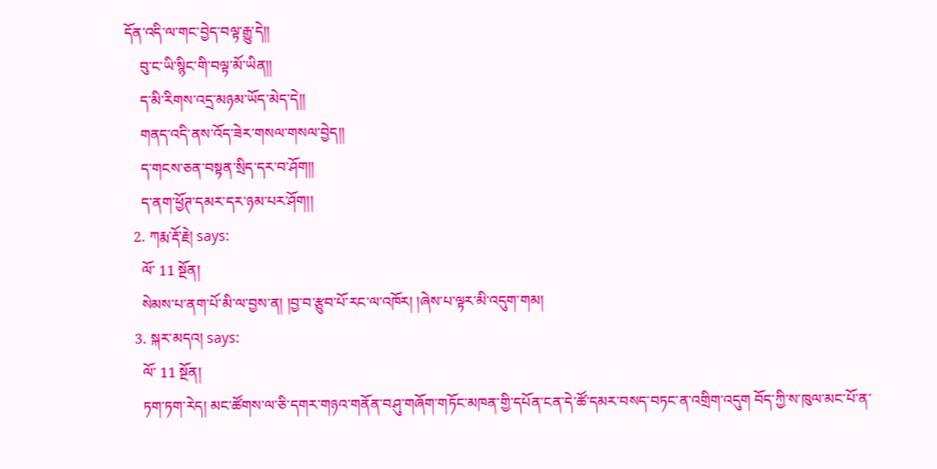དོན་འདི་ལ་གང་བྱེད་བལྟ་རྒྱུ་དེ།།
    བུ་ང་ཡི་སྙིང་གི་བལྟ་མོ་ཡིན།།
    ད་མི་རིགས་འདྲ་མཉམ་ཡོད་མེད་དེ།།
    གནད་འདི་ནས་འོད་ཟེར་གསལ་གསལ་བྱེད།།
    ད་གངས་ཅན་བསྟན་སྲིད་དར་བ་ཤོག།།
    ད་ནག་ཕྱོཊ་དམར་དར་ཉམ་པར་ཤོག།།
  2. ཀརྨ་རྡོ་རྗེ། says:
    ལོ་ 11 སྔོན།
    སེམས་པ་ནག་པོ་མི་ལ་བྱས་ན། །བྱ་བ་རྩུབ་པོ་རང་ལ་འཁོར། །ཞེས་པ་ལྟར་མི་འདུག་གམ།
  3. སྐར་མདའ། says:
    ལོ་ 11 སྔོན།
    ཏག་ཏག་རེད། མང་ཚོགས་ལ་ཅི་དགར་གཉའ་གནོན་བཤུ་གཞོག་གཏོང་མཁན་གྱི་དཔོན་ངན་དེ་ཚོ་དམར་བསད་བཏང་ན་འགྲིག་འདུག བོད་ཀྱི་ས་ཁུལ་མང་པོ་ན་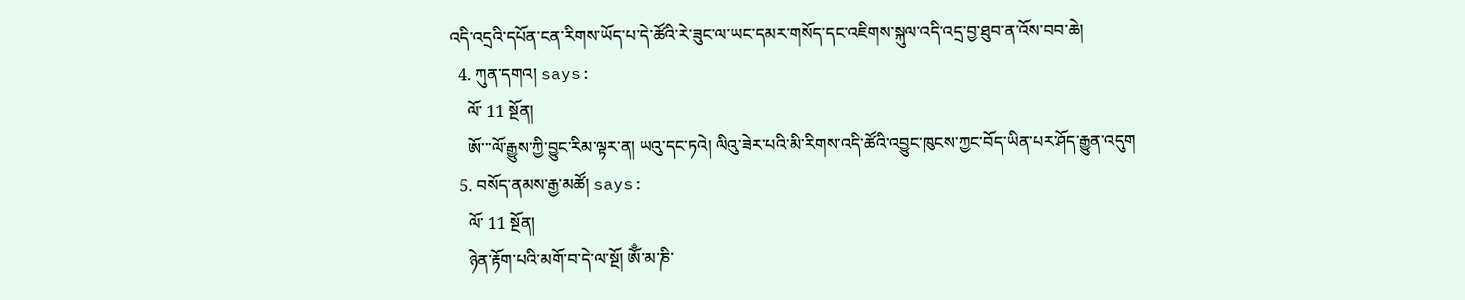འདི་འདྲའི་དཔོན་ངན་རིགས་ཡོད་པ་དེ་ཚོའི་རེ་ཟུང་ལ་ཡང་དམར་གསོད་དང་འཇིགས་སྐུལ་འདི་འདྲ་བྱ་ཐུབ་ན་འོས་བབ་ཆེ།
  4. ཀུན་དགའ། says:
    ལོ་ 11 སྔོན།
    ཨོ་་་ལོ་རྒྱུས་ཀྱི་བྱུང་རིམ་ལྟར་ན། ཡའུ་དང་ཏའེ། ལིའུ་ཟེར་པའི་མི་རིགས་འདི་ཚོའི་འབྱུང་ཁུངས་ཀྱང་བོད་ཡིན་པར་ཤོད་རྒྱུན་འདུག
  5. བསོད་ནམས་རྒྱ་མཚོ། says:
    ལོ་ 11 སྔོན།
    ཉེན་རྟོག་པའི་མགོ་བ་དེ་ལ་སྔོ། ཨོྃ་མ་ཎི་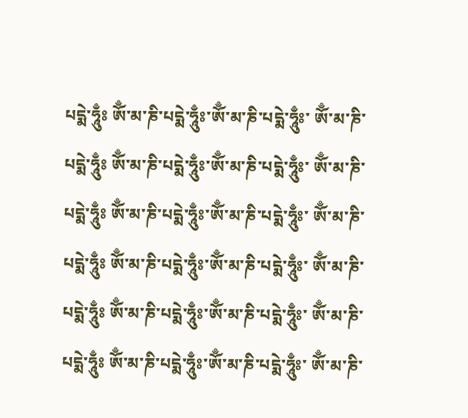པདྨེ་ཧཱུྃཿ ཨོྃ་མ་ཎི་པདྨེ་ཧཱུྃཿ་ཨོྃ་མ་ཎི་པདྨེ་ཧཱུྃཿ་ ཨོྃ་མ་ཎི་པདྨེ་ཧཱུྃཿ ཨོྃ་མ་ཎི་པདྨེ་ཧཱུྃཿ་ཨོྃ་མ་ཎི་པདྨེ་ཧཱུྃཿ་ ཨོྃ་མ་ཎི་པདྨེ་ཧཱུྃཿ ཨོྃ་མ་ཎི་པདྨེ་ཧཱུྃཿ་ཨོྃ་མ་ཎི་པདྨེ་ཧཱུྃཿ་ ཨོྃ་མ་ཎི་པདྨེ་ཧཱུྃཿ ཨོྃ་མ་ཎི་པདྨེ་ཧཱུྃཿ་ཨོྃ་མ་ཎི་པདྨེ་ཧཱུྃཿ་ ཨོྃ་མ་ཎི་པདྨེ་ཧཱུྃཿ ཨོྃ་མ་ཎི་པདྨེ་ཧཱུྃཿ་ཨོྃ་མ་ཎི་པདྨེ་ཧཱུྃཿ་ ཨོྃ་མ་ཎི་པདྨེ་ཧཱུྃཿ ཨོྃ་མ་ཎི་པདྨེ་ཧཱུྃཿ་ཨོྃ་མ་ཎི་པདྨེ་ཧཱུྃཿ་ ཨོྃ་མ་ཎི་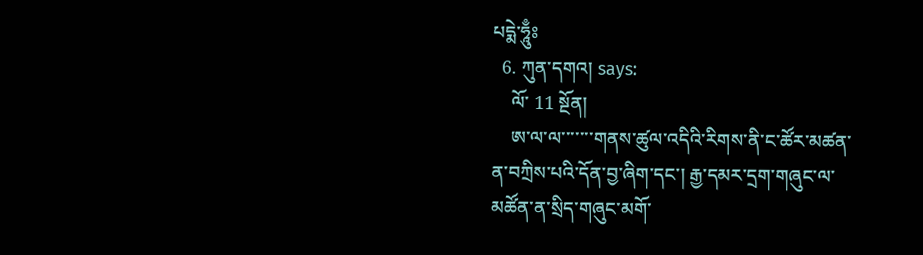པདྨེ་ཧཱུྃཿ
  6. ཀུན་དགའ། says:
    ལོ་ 11 སྔོན།
    ཨ་ལ་ལ་་་་་་་གནས་ཚུལ་འདིའི་རིགས་ནི་ང་ཚོར་མཚན་ན་བཀྲིས་པའི་དོན་བྱ་ཞིག་དང་། རྒྱ་དམར་དྲག་གཞུང་ལ་མཚོན་ན་སྲིད་གཞུང་མགོ་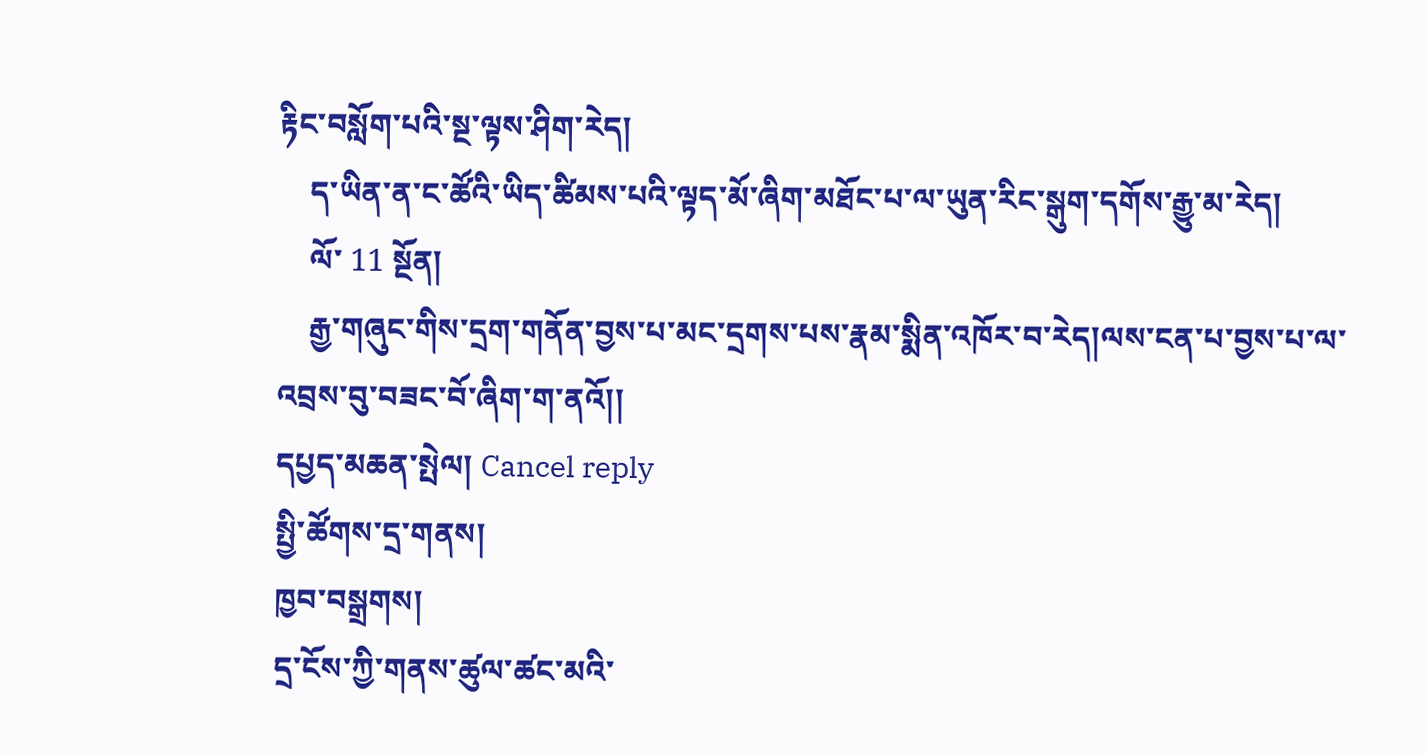རྟིང་བསློག་པའི་སྔ་ལྟས་ཤིག་རེད།
    ད་ཡིན་ན་ང་ཚོའི་ཡིད་ཚིམས་པའི་ལྟད་མོ་ཞིག་མཐོང་པ་ལ་ཡུན་རིང་སྒུག་དགོས་རྒྱུ་མ་རེད།
    ལོ་ 11 སྔོན།
    རྒྱ་གཞུང་གིས་དྲག་གནོན་བྱས་པ་མང་དྲགས་པས་རྣམ་སྨིན་འཁོར་བ་རེད།ལས་ངན་པ་བྱས་པ་ལ་འབྲས་བུ་བཟང་བོ་ཞིག་ག་ནའོ།།
དཔྱད་མཆན་སྤེལ། Cancel reply
སྤྱི་ཚོགས་དྲ་གནས།
ཁྱབ་བསྒྲགས།
དྲ་ངོས་ཀྱི་གནས་ཚུལ་ཚང་མའི་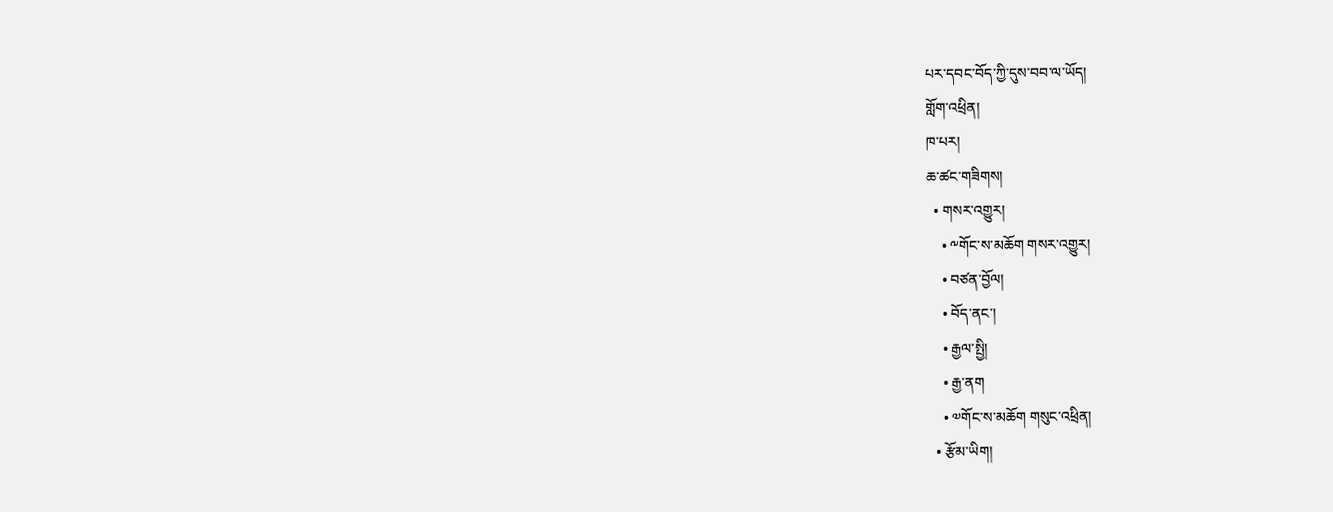པར་དབང་བོད་ཀྱི་དུས་བབ་ལ་ཡོད།
གློག་འཕྲིན།
ཁ་པར།
ཆ་ཚང་གཟིགས།
  • གསར་འགྱུར།
    • ༸གོང་ས་མཆོག གསར་འགྱུར།
    • བཙན་བྱོལ།
    • བོད་ནང་།
    • རྒྱལ་སྤྱི།
    • རྒྱ་ནག
    • ༧གོང་ས་མཆོག གསུང་འཕྲིན།
  • རྩོམ་ཡིག།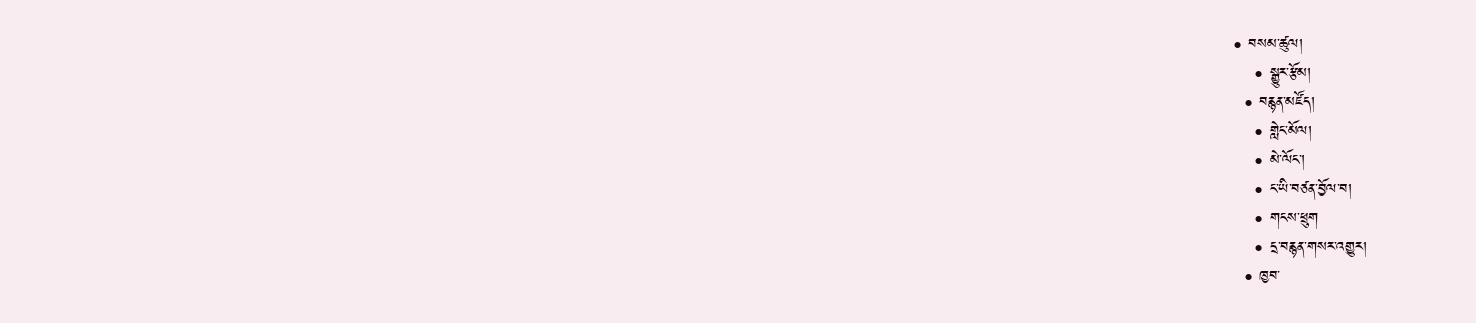• བསམ་ཚུལ།
    • སྒྱུར་རྩོམ།
  • བརྙན་མཛོད།
    • གླེང་མོལ།
    • མེ་ལོང་།
    • ང་ཡི་བཙན་བྱོལ་བ།
    • གངས་ཕྲུག
    • དྲ་བརྙན་གསར་འགྱུར།
  • ཁྱབ་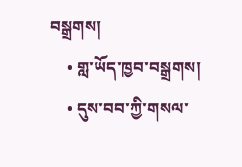བསྒྲགས།
    • གླ་ཡོད་ཁྱབ་བསྒྲགས།
    • དུས་བབ་ཀྱི་གསལ་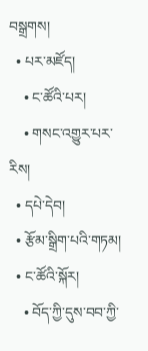བསྒྲགས།
  • པར་མཛོད།
    • ང་ཚོའི་པར།
    • གསང་འགྱུར་པར་རིས།
  • དཔེ་དེབ།
  • རྩོམ་སྒྲིག་པའི་གཏམ།
  • ང་ཚོའི་སྐོར།
    • བོད་ཀྱི་དུས་བབ་ཀྱི་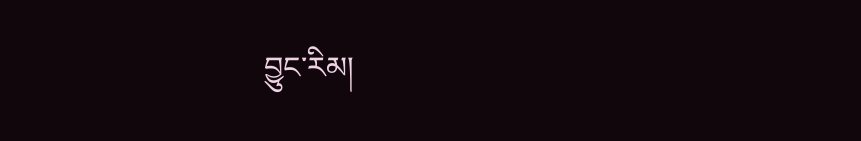བྱུང་རིམ།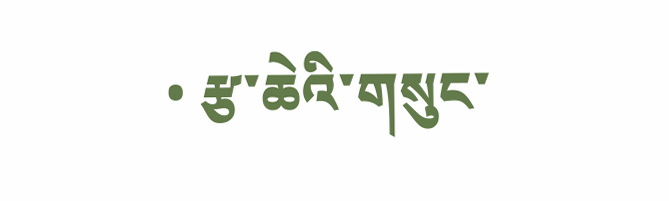• རྩ་ཆེའི་གསུང་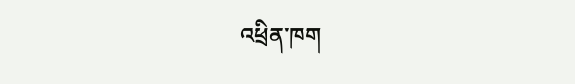འཕྲིན་ཁག